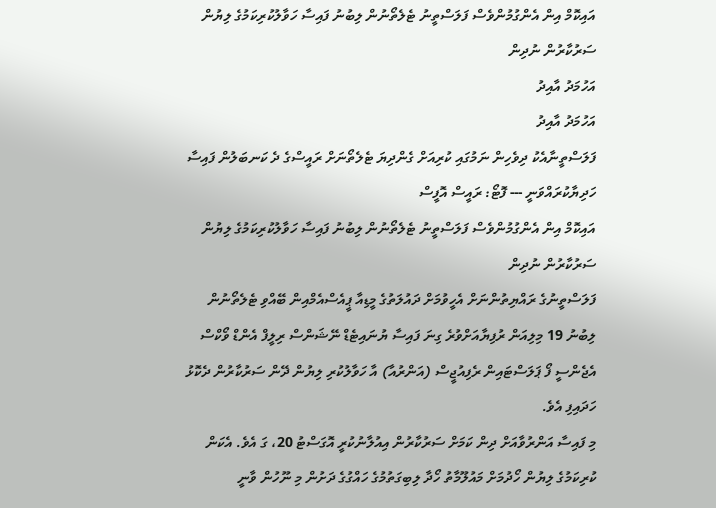އައިކޮމް އިން އެންގުމުންވެސް ފަލަސްތީނު ޓެލެތޯނުން ލިބުނު ފައިސާ ހަވާލުކުރިކަމުގެ ލިޔުން ސަރުކާރުން ނުދިން
އަހުމަދު އާއިދު
އަހުމަދު އާއިދު
ފަލަސްތީނާއެކު ދިވެހިން ނަމުގައި ކުރިއަށް ގެންދިޔަ ޓެލެތޯނަށް ރައީސްގެ ދެ ކަނބަލުން ފައިސާ ހަދިޔާކުރައްވަނީ --- ފޮޓޯ: ރައީސް އޮފީސް
އައިކޮމް އިން އެންގުމުންވެސް ފަލަސްތީނު ޓެލެތޯނުން ލިބުނު ފައިސާ ހަވާލުކުރިކަމުގެ ލިޔުން ސަރުކާރުން ނުދިން
ފަލަސްތީނުގެ ރައްޔިތުންނަށް އެހީވުމަށް ދައުލަތުގެ މީޑިއާ ޕީއެސްއެމްއިން ބޭއްވި ޓެލެތޯނުން ލިބުނު 19 މިލިއަން ރުފިޔާއަށްވުރެ ގިނަ ފައިސާ ޔުނައިޓެޑް ނޭޝަންސް ރިލީފް އެންޑް ވޯކްސް އެޖެންސީ ފޯ ޕަލަސްޓައިން ރެފިއުޖީސް (އަންރުއާ) އާ ހަވާލުކުރި ލިޔުން ދޭން ސަރުކާރުން ދެކޮޅު ހަދައިފި އެވެ.
މި ފައިސާ އަންރުވާއަށް ދިން ކަމަށް ސަރުކާރުން އިއުލާނުކުރީ އޮގަސްޓު 20، ގަ އެވެ. އެކަން ކުރިކަމުގެ ލިޔުން ހޯދުމަށް މައުލޫމާތު ހޯދާ ލިބިގަތުމުގެ ހައްގުގެ ދަށުން މި ނޫހުން ވާނީ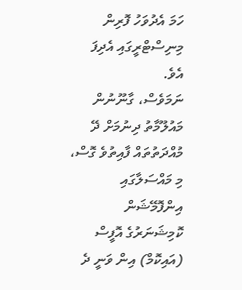ހަމަ އެދުވަހު ފޮރިން މިނިސްޓްރީގައި އެދިފަ އެވެ.
ނަމަވެސް، ގާނޫނުން މައުލޫމާތު ދިނުމަށް ދޭ މުއްދަތުތައް ފާއިތުވެ ގޮސް، މި މައްސަލާގައި އިންފޮމޭޝަން ކޮމިޝަނަރުގެ އޮފީސް (އައިކޮމް) އިން ވަނީ ދެ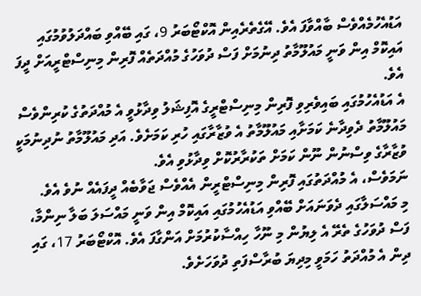އަޑުއެހުމެއްވެސް ބާއްވާފަ އެވެ. އޭގެތެރެއިން އޮކްޓޯބަރު 9، ގައި ބޭއްވި ބައްދަލުވުމުގައި އައިކޮމް އިން ވަނީ މައުލޫމާތު ދިނުމަށް ފަސް ދުވަހުގެ މުއްދަތެއް ފޮރިން މިނިސްޓްރީއަށް ދީފަ އެވެ.
އެ އަޑުއެހުމުގައި ބައިވެރިވި ފޮރިން މިނިސްޓްރީގެ އޮފިޝަލު ވިދާޅުވީ އެ މުއްދަތުގެ ކުރިންވެސް މައުލޫމާތު ދެވިދާނެ ކަމަށާއި މައުލޫމާތު އެ ވުޒާރާގައި ހުރި ކަމަށެވެ. އަދި މައުލޫމާތު ނުދިނުމަކީ ވުޒާރާގެ ވިސްނުން ނޫން ކަމަށް ތަކުރާރުކޮށް ވިދާޅުވި އެވެ.
ނަމަވެސް، އެ މުއްދަތުގައި ފޮރިން މިނިސްޓްރީން އެއްވެސް ޖަވާބެއް ދީފައެއް ނުވެ އެވެ.
މި މައްސަލާގައި ދެވަނައަށް ބޭއްވި އަޑުއެހުމުގައި އައިކޮމް އިން ވަނީ މައްސަލަ ބަލާ ނިންމާ، ފަސް ދުވަހުގެ ތެރޭ އެ ލިޔުން މި ނޫހާ ހިއްސާކުރުމަށް އަންގާފަ އެވެ. އޮކްޓޯބަރު 17، ގައި ދިން އެ މުއްދަތު ހަމަވީ މިދިޔަ ބުރާސްފަތި ދުވަހަށެވެ.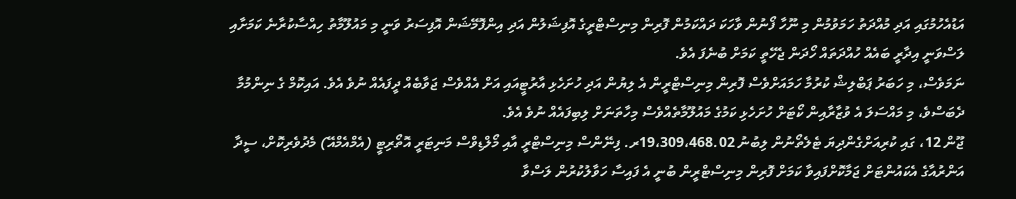އަޑުއެހުމުގައި އަދި މުއްދަތު ހަމަވުމުން މި ނޫހާ ފޯނުން ވާހަކަ ދައްކަމުން ފޮރިން މިނިސްޓްރީގެ އޮފިޝަލުން އަދި އިންފޮމޭޝަން އޮފިސަރު ވަނީ މި މައުލޫމާތު ހިއްސާކުރާނެ ކަމަށާއި ލަސްވަނީ އިދާރީ ބައެއް ހުއްދަތައް ހޯދަން ޖެހޭތީ ކަމަށް ބުނެފަ އެވެ.
ނަމަވެސް، މި ހަބަރު ޕަބްލިޝް ކުރުމާ ހަމައަށްވެސް ފޮރިން މިނިސްޓްރީން އެ ލިޔުން އަދި ހުށަހެޅި އާރުޓީއައި އަށް އެއްވެސް ޖަވާބެއް ދީފައެއް ނުވެ އެވެ. އައިކޮމް ގެ ނިންމުމާ ދެބަސްވެ، މި މައްސަލަ އެ ވުޒާރާއިން ކޯޓަށް ހުށަހެޅި ކަމުގެ މައުލޫމާތެއްވެސް މިހާތަނަށް ލިބިފައެއް ނުވެ އެވެ.
ޖޫން 12، ގައި ކުރިއަށްގެންދިޔަ ޓެލެތޯނުން ލިބުނު 19،309،468.02ރ. ފިނޭންސް މިނިސްޓްރީ އާއި މޯލްޑިވްސް މަނިޓަރީ އޮތޯރިޓީ (އެމްއެމްއޭ) މެދުވެރިކޮށް، ސީދާ އަންރުއާގެ އެކައުންޓަށް ޖަމާކޮށްފައިވާ ކަމަށް ފޮރިން މިނިސްޓްރީން ބުނީ އެ ފައިސާ ހަވާލުކުރުން ލަސްވާ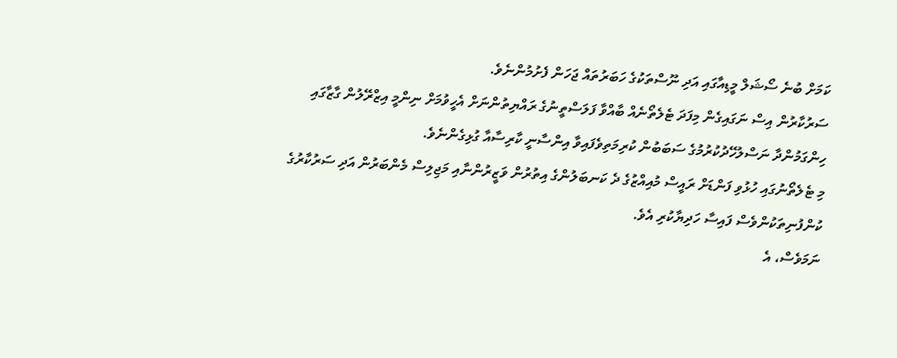ކަމަށް ބުނެ ސޯޝަލް މީޑިއާގައި އަދި ނޫސްތަކުގެ ހަބަރުތައް ޖަހަން ފެށުމުންނެވެ.
ސަރުކާރުން އިސް ނަގައިގެން މިފަދަ ޓެލެތޯނެއް ބާއްވާ ފަލަސްތީނުގެ ރައްޔިތުންނަށް އެހީވުމަށް ނިންމީ އިޒްރޭލުން ގާޒާގައި ހިންގަމުންދާ ނަސްލުހޭދުކުރުމުގެ ސަބަބުން ކުރިމަތިވެފައިވާ އިންސާނީ ކާރިސާއާ ގުޅިގެންނެވެ.
މި ޓެލެތޯނުގައި ހުޅުވި ފަންޑަށް ރައީސް މުއިއްޒުގެ ދެ ކަނބަލުންގެ އިތުރުން ވަޒީރުންނާއި މަޖިލިސް މެންބަރުން އަދި ސަރުކާރުގެ ކުންފުނިތަކުންވެސް ފައިސާ ހަދިޔާކުރި އެވެ.
ނަމަވެސް، އެ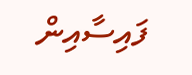ފައިސާއިން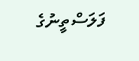ފަލަސްތީނުގެ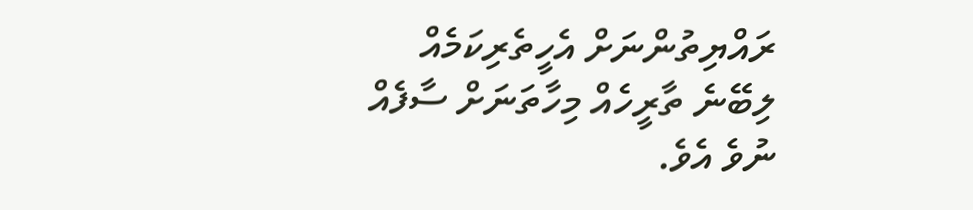ރައްޔިތުންނަށް އެހީތެރިކަމެއް ލިބޭނެ ތާރީހެއް މިހާތަނަށް ސާފެއް ނުވެ އެވެ.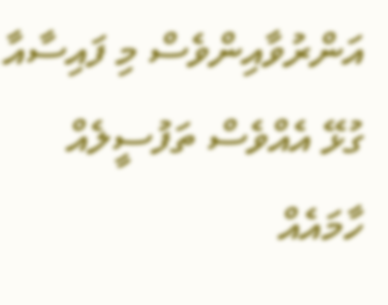އަންރުވާއިންވެސް މި ފައިސާއާ ގުޅޭ އެއްވެސް ތަފުސީލެއް ހާމައެއް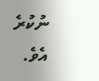ނުކުރެ އެވެ.